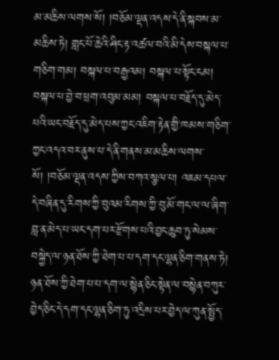མ་མཆིས་ལགས་སོ། །བཅོམ་ལྡན་འདས་དེ་ནི་སྐབས་མ་མཆིས་ཏེ། གླང་པོ་ཆེའི་ཤིང་རྟ་འཚལ་བའི་མི་དེས་བསྐལ་པ་གཅིག་གམ། བསྐལ་པ་བརྒྱའམ། བསྐལ་པ་སྟོང་ངམ། བསྐལ་པ་བྱེ་བ་ཕྲག་འབུམ་མམ། བསྐལ་པ་བརྗོད་དུ་མེད་པའི་ཡང་བརྗོད་དུ་མེད་པས་ཀྱང་འཇིག་རྟེན་གྱི་ཁམས་གཅིག་ཀྱང་འདའ་བར་ནུས་པ་དེ་ནི་གནས་མ་མཆིས་ལགས་སོ། །བཅོམ་ལྡན་འདས་ཀྱིས་བཀའ་སྩལ་པ། འཇམ་དཔལ་དེ་བཞིན་དུ་རིགས་ཀྱི་བུའམ་རིགས་ཀྱི་བུ་མོ་གང་ལ་ལ་ཞིག་བླ་ན་མེད་པ་ཡང་དག་པར་རྫོགས་པའི་བྱང་ཆུབ་ཏུ་སེམས་བསྐྱེད་ལ་ཉན་ཐོས་ཀྱི་ཐེག་པ་པ་དག་དང་ལྷན་ཅིག་གནས་ཏེ། ཉན་ཐོས་ཀྱི་ཐེག་པ་པ་དག་ལ་སྙེན་ཅིང་སྟེན་ལ་བསྙེན་བཀུར་བྱེད་ཅིང་དེ་དག་དང་ལྷན་ཅིག་ཏུ་འདྲིས་པར་བྱེད་ལ་ཀུན་སྤྱོད་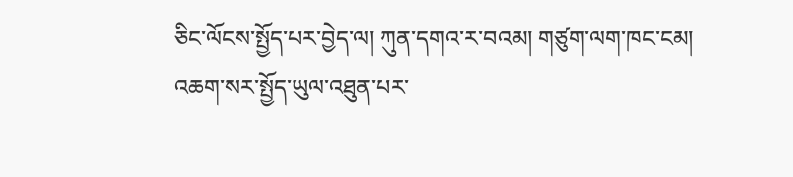ཅིང་ལོངས་སྤྱོད་པར་བྱེད་ལ། ཀུན་དགའ་ར་བའམ། གཙུག་ལག་ཁང་ངམ། འཆག་སར་སྤྱོད་ཡུལ་འཐུན་པར་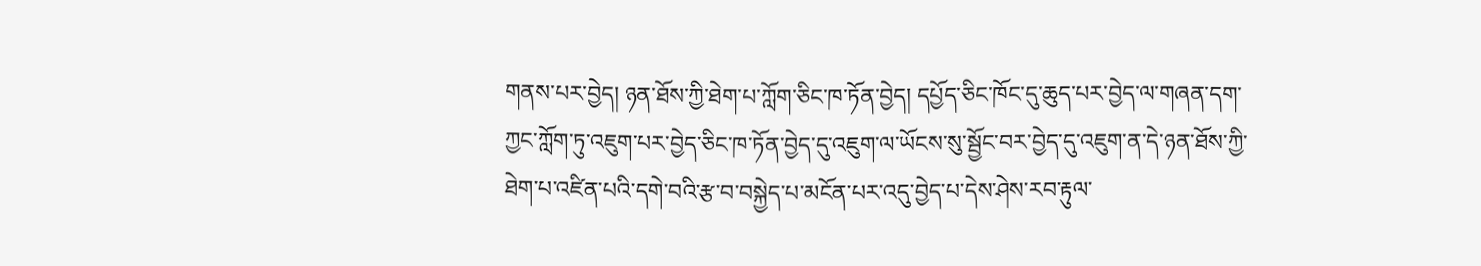གནས་པར་བྱེད། ཉན་ཐོས་ཀྱི་ཐེག་པ་ཀློག་ཅིང་ཁ་ཏོན་བྱེད། དཔྱོད་ཅིང་ཁོང་དུ་ཆུད་པར་བྱེད་ལ་གཞན་དག་ཀྱང་ཀློག་ཏུ་འཇུག་པར་བྱེད་ཅིང་ཁ་ཏོན་བྱེད་དུ་འཇུག་ལ་ཡོངས་སུ་སྦྱོང་བར་བྱེད་དུ་འཇུག་ན་དེ་ཉན་ཐོས་ཀྱི་ཐེག་པ་འཛིན་པའི་དགེ་བའི་རྩ་བ་བསྐྱེད་པ་མངོན་པར་འདུ་བྱེད་པ་དེས་ཤེས་རབ་རྟུལ་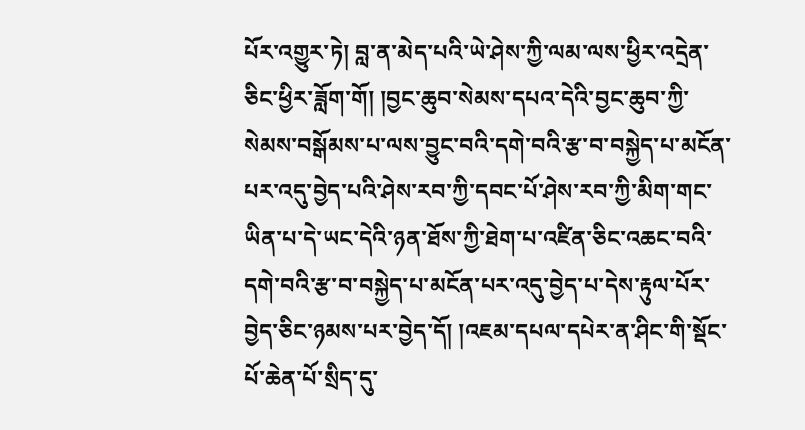པོར་འགྱུར་ཏེ། བླ་ན་མེད་པའི་ཡེ་ཤེས་ཀྱི་ལམ་ལས་ཕྱིར་འདྲེན་ཅིང་ཕྱིར་ཟློག་གོ། །བྱང་ཆུབ་སེམས་དཔའ་དེའི་བྱང་ཆུབ་ཀྱི་སེམས་བསྒོམས་པ་ལས་བྱུང་བའི་དགེ་བའི་རྩ་བ་བསྐྱེད་པ་མངོན་པར་འདུ་བྱེད་པའི་ཤེས་རབ་ཀྱི་དབང་པོ་ཤེས་རབ་ཀྱི་མིག་གང་ཡིན་པ་དེ་ཡང་དེའི་ཉན་ཐོས་ཀྱི་ཐེག་པ་འཛིན་ཅིང་འཆང་བའི་དགེ་བའི་རྩ་བ་བསྐྱེད་པ་མངོན་པར་འདུ་བྱེད་པ་དེས་རྟུལ་པོར་བྱེད་ཅིང་ཉམས་པར་བྱེད་དོ། །འཇམ་དཔལ་དཔེར་ན་ཤིང་གི་སྡོང་པོ་ཆེན་པོ་སྲིད་དུ་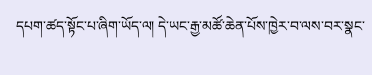དཔག་ཚད་སྟོང་པ་ཞིག་ཡོད་ལ། དེ་ཡང་རྒྱ་མཚོ་ཆེན་པོས་ཁྱེར་བ་ལས་བར་སྣང་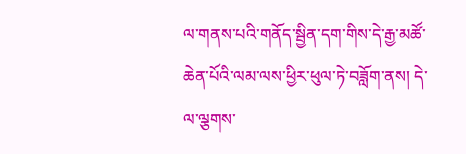ལ་གནས་པའི་གནོད་སྦྱིན་དག་གིས་དེ་རྒྱ་མཚོ་ཆེན་པོའི་ལམ་ལས་ཕྱིར་ཕུལ་ཏེ་བཟློག་ནས། དེ་ལ་ལྕགས་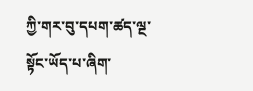ཀྱི་གར་བུ་དཔག་ཚད་ལྔ་སྟོང་ཡོད་པ་ཞིག་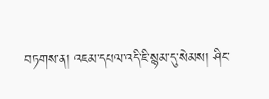བཏགས་ན། འཇམ་དཔལ་འདི་ཇི་སྙམ་དུ་སེམས། ཤིང་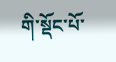གི་སྡོང་པོ་